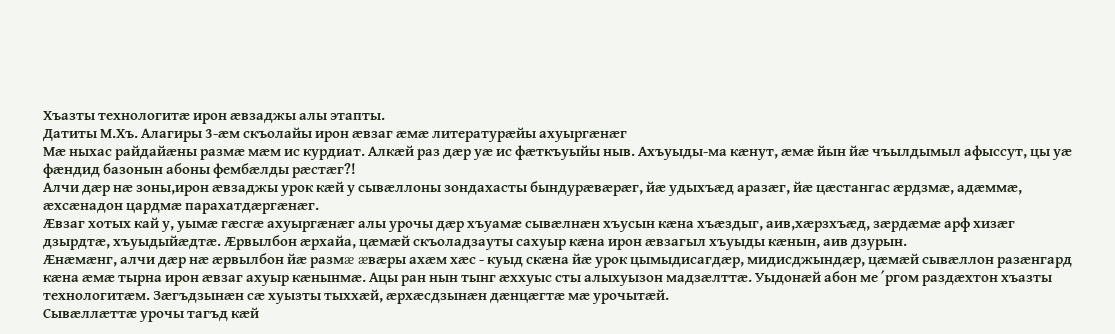Хъазты технологитӕ ирон ӕвзаджы алы этапты.
Датиты М.Хъ. Алагиры 3-ӕм скъолайы ирон ӕвзаг ӕмӕ литературӕйы ахуыргӕнӕг
Мӕ ныхас райдайӕны размӕ мӕм ис курдиат. Алкӕй раз дӕр уӕ ис фӕткъуыйы ныв. Ахъуыды-ма кӕнут, ӕмӕ йын йӕ чъылдымыл афыссут, цы уӕ фӕндид базонын абоны фембӕлды рӕстӕг?!
Алчи дӕр нӕ зоны,ирон ӕвзаджы урок кӕй у сывӕллоны зондахасты бындурӕвӕрӕг, йӕ удыхъӕд аразӕг, йӕ цӕстангас ӕрдзмӕ, адӕммӕ, ӕхсӕнадон цардмӕ парахатдӕргӕнӕг.
Ӕвзаг хотых кай у, уымӕ гӕсгӕ ахуыргӕнӕг алы урочы дӕр хъуамӕ сывӕлнӕн хъусын кӕна хъӕздыг, аив,хӕрзхъӕд, зӕрдӕмӕ арф хизӕг дзырдтӕ, хъуыдыйӕдтӕ. Ӕрвылбон ӕрхайа, цӕмӕй скъоладзауты сахуыр кӕна ирон ӕвзагыл хъуыды кӕнын, аив дзурын.
Ӕнӕмӕнг, алчи дæр нӕ ӕрвылбон йæ размæ æвæры ахæм хæс - куыд скæна йæ урок цымыдисагдæр, мидисджындæр, цæмæй сывæллон разæнгард кæна æмæ тырна ирон æвзаг ахуыр кæнынмæ. Ацы ран нын тынг æххуыс сты алыхуызон мадзæлттæ. Уыдонӕй абон ме ΄ргом раздӕхтон хъазты технологитӕм. Зӕгъдзынӕн сӕ хуызты тыххӕй, ӕрхӕсдзынӕн дӕнцӕгтӕ мӕ урочытӕй.
Сывæллæттæ урочы тагъд кæй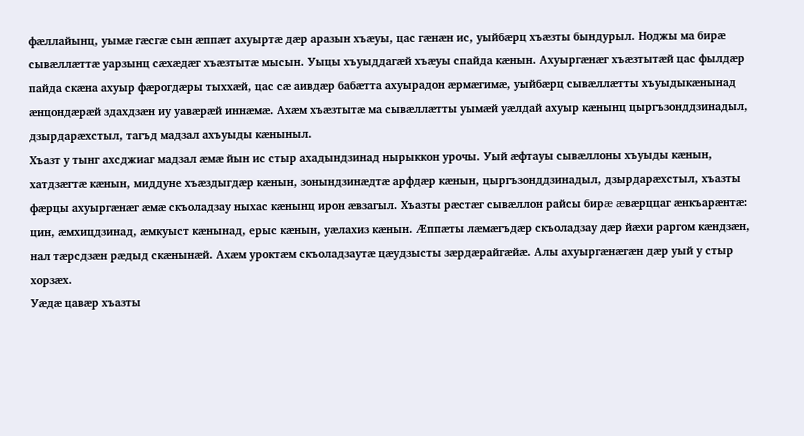фæллайынц, уымæ гæсгæ сын æппæт ахуыртæ дæр аразын хъæуы, цас гæнæн ис, уыйбæрц хъæзты бындурыл. Ноджы ма бирæ сывæллæттæ уарзынц сæхæдæг хъæзтытæ мысын. Уыцы хъуыддагæй хъæуы спайда кæнын. Ахуыргæнæг хъæзтытæй цас фылдæр пайда скæна ахуыр фæрогдæры тыххæй, цас сæ аивдæр бабæтта ахуырадон æрмæгимæ, уыйбæрц сывæллæтты хъуыдыкæнынад æнцондæрæй здахдзæн иу уавæрæй иннæмæ. Ахæм хъæзтытæ ма сывæллæтты уымæй уæлдай ахуыр кæнынц цыргъзонддзинадыл, дзырдарæхстыл, тагъд мадзал ахъуыды кæныныл.
Хъазт у тынг ахсджиаг мадзал æмæ йын ис стыр ахадындзинад нырыккон урочы. Уый æфтауы сывæллоны хъуыды кæнын, хатдзæгтæ кæнын, миддуне хъæздыгдæр кæнын, зонындзинæдтæ арфдæр кæнын, цыргъзонддзинадыл, дзырдарæхстыл, хъазты фæрцы ахуыргæнæг æмæ скъоладзау ныхас кæнынц ирон æвзагыл. Хъазты рæстæг сывæллон райсы бирæ æвæрццаг æнкъарæнтæ: цин, æмхицдзинад, æмкуыст кæнынад, ерыс кæнын, уæлахиз кæнын. Æппæты лæмæгъдæр скъоладзау дæр йæхи раргом кæндзæн, нал тæрсдзæн рæдыд скæнынæй. Ахæм уроктæм скъоладзаутæ цæудзысты зæрдæрайгæйӕ. Алы ахуыргæнæгæн дæр уый у стыр хорзæх.
Уæдæ цавæр хъазты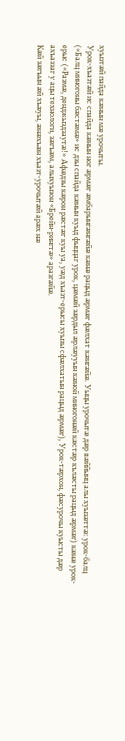хуызтæй пайда кæнын мӕ урочыты.
Урок-хъазтӕй ис спайда кӕнын ног ӕрмӕг ӕмбарынгӕнгӕйӕ кӕнӕ рацыд ӕрмӕг фӕлхат кӕнгӕйӕ. Уыцы урочытӕ дӕр вӕййынц алы хуызӕттӕ: урок-балц («Балц миногоны бӕстӕмӕ» ис дзы спайда кӕнын куыд фыццаг урок, цӕмӕй зӕрдыл ӕрлӕууын кӕной миногонӕй кӕстӕр кълӕсты рацыд ӕрмӕг) кӕнӕ урок-ерыс («Размӕ, денджыздзаутӕ!» Афӕдзы кӕрон рӕстӕг куы уа, уӕд хъазт-ерысы хуызы сфӕлхатын рацыд ӕрмӕг), Урок-тӕрхон, фӕсурочы куысты дӕр ахъаззаг у ацы технологи, зӕгъӕм, алыхуызон «Брейн-рингтӕ» аразгӕйӕ.
Кӕй зӕгъын ӕй хъӕуы, ӕнӕхъӕн хъазт-урочытӕй арӕх нӕ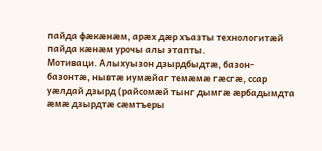пайда фӕкӕнӕм, арӕх дӕр хъазты технологитӕй пайда кӕнӕм урочы алы этапты.
Мотиваци. Алыхуызон дзырдбыдтӕ, базон-базонтӕ, нывтӕ иумӕйаг темӕмӕ гӕсгӕ, ссар уӕлдай дзырд (райсомӕй тынг дымгӕ ӕрбадымдта ӕмӕ дзырдтӕ сӕмтъеры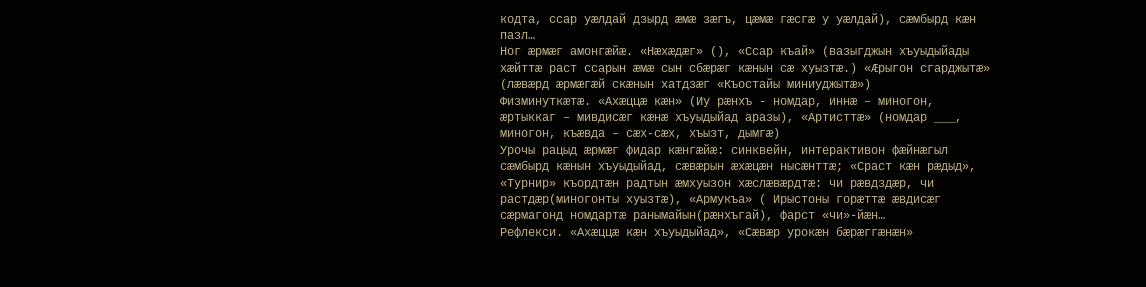кодта, ссар уӕлдай дзырд ӕмӕ зӕгъ, цӕмӕ гӕсгӕ у уӕлдай), сӕмбырд кӕн пазл…
Ног ӕрмӕг амонгӕйӕ. «Нӕхӕдӕг» (), «Ссар къай» (вазыгджын хъуыдыйады хӕйттӕ раст ссарын ӕмӕ сын сбӕрӕг кӕнын сӕ хуызтӕ.) «Ӕрыгон сгарджытӕ» (лӕвӕрд ӕрмӕгӕй скӕнын хатдзӕг «Къостайы миниуджытӕ»)
Физминуткӕтӕ. «Ахӕццӕ кӕн» (Иу рӕнхъ - номдар, иннӕ – миногон, ӕртыккаг – мивдисӕг кӕнӕ хъуыдыйад аразы), «Артисттӕ» (номдар ___, миногон, къӕвда – сӕх-сӕх, хъызт, дымгӕ)
Урочы рацыд ӕрмӕг фидар кӕнгӕйӕ: синквейн, интерактивон фӕйнӕгыл сӕмбырд кӕнын хъуыдыйад, сӕвӕрын ӕхӕцӕн нысӕнттӕ; «Сраст кӕн рӕдыд», «Турнир» къордтӕн радтын ӕмхуызон хӕслӕвӕрдтӕ: чи рӕвдздӕр, чи растдӕр(миногонты хуызтӕ), «Армукъа» ( Ирыстоны горӕттӕ ӕвдисӕг сӕрмагонд номдартӕ ранымайын(рӕнхъгай), фарст «чи»-йӕн…
Рефлекси. «Ахӕццӕ кӕн хъуыдыйад», «Сӕвӕр урокӕн бӕрӕггӕнӕн»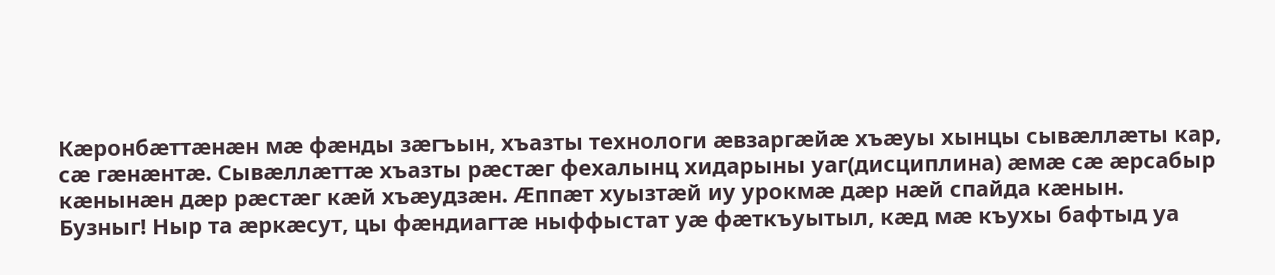Кӕронбӕттӕнӕн мӕ фӕнды зӕгъын, хъазты технологи ӕвзаргӕйӕ хъӕуы хынцы сывӕллӕты кар, сӕ гӕнӕнтӕ. Сывӕллӕттӕ хъазты рӕстӕг фехалынц хидарыны уаг(дисциплина) ӕмӕ сӕ ӕрсабыр кӕнынӕн дӕр рӕстӕг кӕй хъӕудзӕн. Ӕппӕт хуызтӕй иу урокмӕ дӕр нӕй спайда кӕнын.
Бузныг! Ныр та ӕркӕсут, цы фӕндиагтӕ ныффыстат уӕ фӕткъуытыл, кӕд мӕ къухы бафтыд уа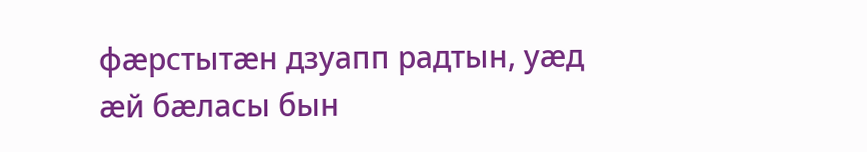фӕрстытӕн дзуапп радтын, уӕд ӕй бӕласы бын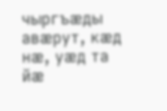чыргъӕды авӕрут, кӕд нӕ, уӕд та йӕ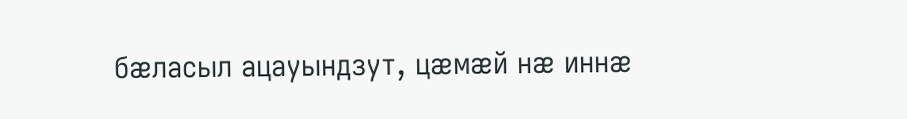бӕласыл ацауындзут, цӕмӕй нӕ иннӕ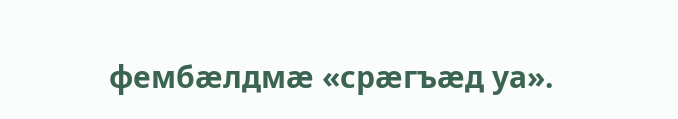фембӕлдмӕ «срӕгъӕд уа».